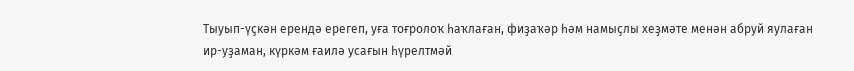Тыуып-үҫкән ерендә ерегеп, уға тоғролоҡ һаҡлаған, фиҙаҡәр һәм намыҫлы хеҙмәте менән абруй яулаған ир-уҙаман, күркәм ғаилә усағын һүрелтмәй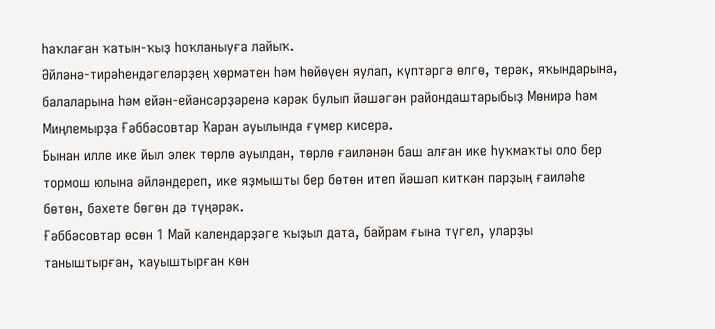һаҡлаған ҡатын-ҡыҙ һоҡланыуға лайыҡ.
Әйләнә-тирәһендәгеләрҙең хөрмәтен һәм һөйөүен яулап, күптәргә өлгө, терәк, яҡындарына, балаларына һәм ейән-ейәнсәрҙәренә кәрәк булып йәшәгән райондаштарыбыҙ Мөнирә һәм Миңлемырҙа Ғәббәсовтар Ҡаран ауылында ғүмер кисерә.
Бынан илле ике йыл элек төрлө ауылдан, төрлө ғаиләнән баш алған ике һуҡмаҡты оло бер тормош юлына әйләндереп, ике яҙмышты бер бөтөн итеп йәшәп киткән парҙың ғаиләһе бөтөн, бәхете бөгөн дә түңәрәк.
Ғәббәсовтар өсөн 1 Май календарҙәге ҡыҙыл дата, байрам ғына түгел, уларҙы таныштырған, ҡауыштырған көн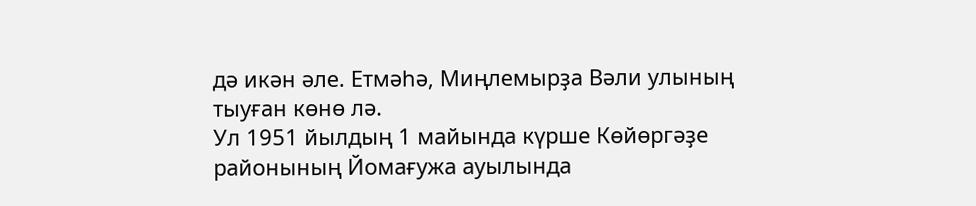дә икән әле. Етмәһә, Миңлемырҙа Вәли улының тыуған көнө лә.
Ул 1951 йылдың 1 майында күрше Көйөргәҙе районының Йомағужа ауылында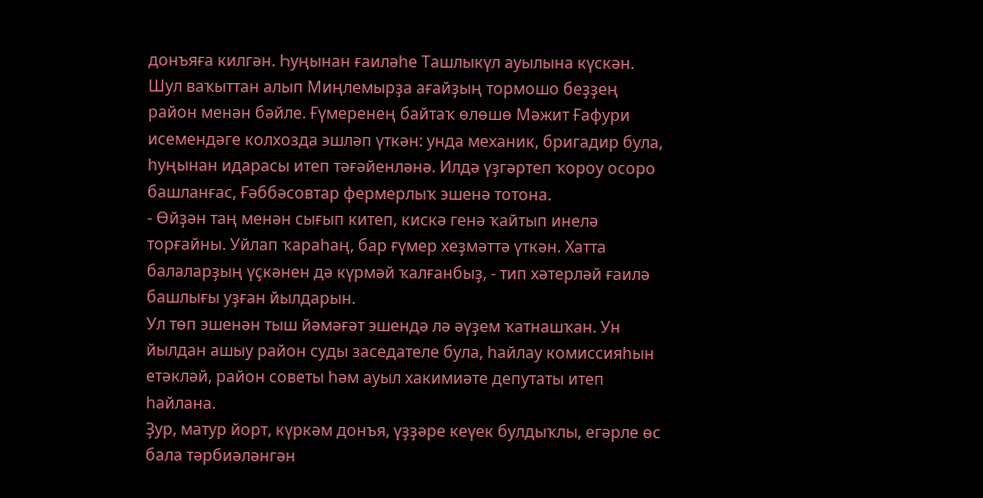донъяға килгән. Һуңынан ғаиләһе Ташлыкүл ауылына күскән. Шул ваҡыттан алып Миңлемырҙа ағайҙың тормошо беҙҙең район менән бәйле. Ғүмеренең байтаҡ өлөшө Мәжит Ғафури исемендәге колхозда эшләп үткән: унда механик, бригадир була, һуңынан идарасы итеп тәғәйенләнә. Илдә үҙгәртеп ҡороу осоро башланғас, Ғәббәсовтар фермерлыҡ эшенә тотона.
- Өйҙән таң менән сығып китеп, кискә генә ҡайтып инелә торғайны. Уйлап ҡараһаң, бар ғүмер хеҙмәттә үткән. Хатта балаларҙың үҫкәнен дә күрмәй ҡалғанбыҙ, - тип хәтерләй ғаилә башлығы уҙған йылдарын.
Ул төп эшенән тыш йәмәғәт эшендә лә әүҙем ҡатнашҡан. Ун йылдан ашыу район суды заседателе була, һайлау комиссияһын етәкләй, район советы һәм ауыл хакимиәте депутаты итеп һайлана.
Ҙур, матур йорт, күркәм донъя, үҙҙәре кеүек булдыҡлы, егәрле өс бала тәрбиәләнгән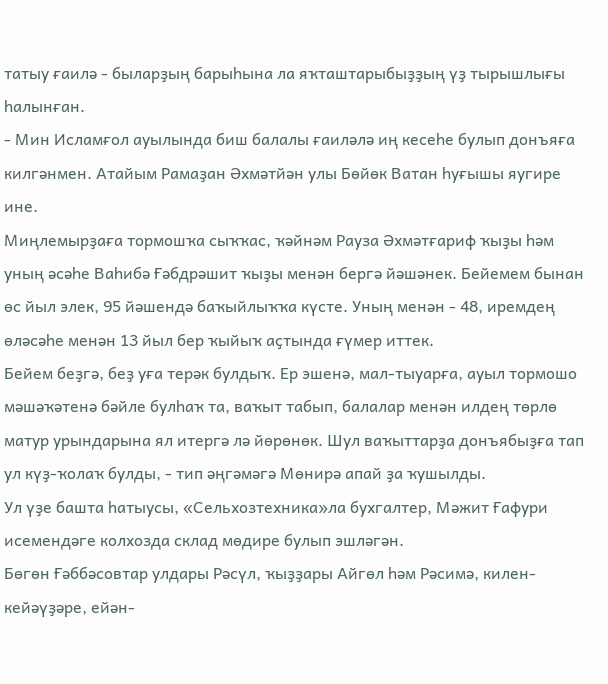татыу ғаилә - быларҙың барыһына ла яҡташтарыбыҙҙың үҙ тырышлығы һалынған.
- Мин Исламғол ауылында биш балалы ғаиләлә иң кесеһе булып донъяға килгәнмен. Атайым Рамаҙан Әхмәтйән улы Бөйөк Ватан һуғышы яугире ине.
Миңлемырҙаға тормошҡа сыҡҡас, ҡәйнәм Рауза Әхмәтғариф ҡыҙы һәм уның әсәһе Ваһибә Ғәбдрәшит ҡыҙы менән бергә йәшәнек. Бейемем бынан өс йыл элек, 95 йәшендә баҡыйлыҡҡа күсте. Уның менән - 48, иремдең өләсәһе менән 13 йыл бер ҡыйыҡ аҫтында ғүмер иттек.
Бейем беҙгә, беҙ уға терәк булдыҡ. Ер эшенә, мал-тыуарға, ауыл тормошо мәшәҡәтенә бәйле булһаҡ та, ваҡыт табып, балалар менән илдең төрлө матур урындарына ял итергә лә йөрөнөк. Шул ваҡыттарҙа донъябыҙға тап ул күҙ-ҡолаҡ булды, - тип әңгәмәгә Мөнирә апай ҙа ҡушылды.
Ул үҙе башта һатыусы, «Сельхозтехника»ла бухгалтер, Мәжит Ғафури исемендәге колхозда склад мөдире булып эшләгән.
Бөгөн Ғәббәсовтар улдары Рәсүл, ҡыҙҙары Айгөл һәм Рәсимә, килен-кейәүҙәре, ейән-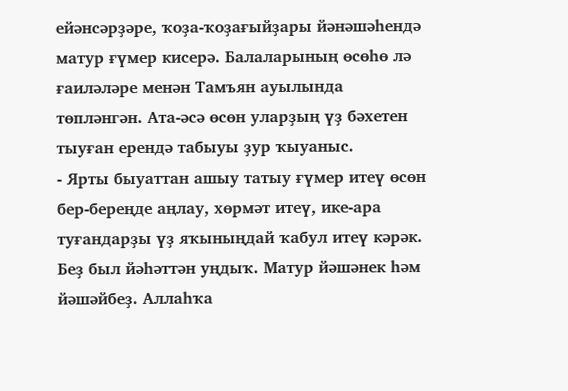ейәнсәрҙәре, ҡоҙа-ҡоҙағыйҙары йәнәшәһендә матур ғүмер кисерә. Балаларының өсөһө лә ғаиләләре менән Тамъян ауылында төпләнгән. Ата-әсә өсөн уларҙың үҙ бәхетен тыуған ерендә табыуы ҙур ҡыуаныс.
- Ярты быуаттан ашыу татыу ғүмер итеү өсөн бер-береңде аңлау, хөрмәт итеү, ике-ара туғандарҙы үҙ яҡыныңдай ҡабул итеү кәрәк. Беҙ был йәһәттән уңдыҡ. Матур йәшәнек һәм йәшәйбеҙ. Аллаһҡа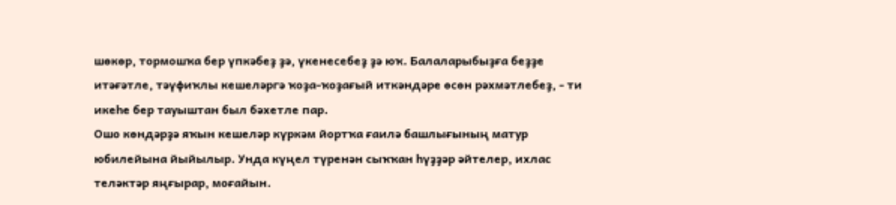шөкөр, тормошҡа бер үпкәбеҙ ҙә, үкенесебеҙ ҙә юҡ. Балаларыбыҙға беҙҙе итәғәтле, тәүфиҡлы кешеләргә ҡоҙа-ҡоҙағый иткәндәре өсөн рәхмәтлебеҙ, - ти икеһе бер тауыштан был бәхетле пар.
Ошо көндәрҙә яҡын кешеләр күркәм йортҡа ғаилә башлығының матур юбилейына йыйылыр. Унда күңел түренән сыҡҡан һүҙҙәр әйтелер, ихлас теләктәр яңғырар, моғайын.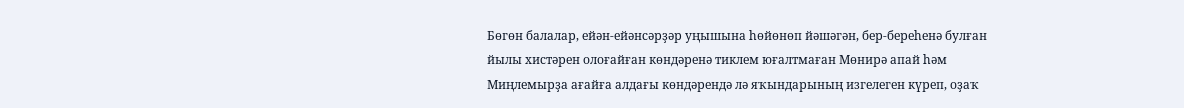Бөгөн балалар, ейән-ейәнсәрҙәр уңышына һөйөнөп йәшәгән, бер-береһенә булған йылы хистәрен олоғайған көндәренә тиклем юғалтмаған Мөнирә апай һәм Миңлемырҙа ағайға алдағы көндәрендә лә яҡындарының изгелеген күреп, оҙаҡ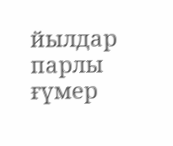йылдар парлы ғүмер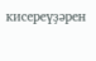кисереүҙәрен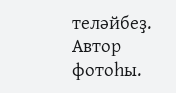теләйбеҙ.
Автор фотоһы.